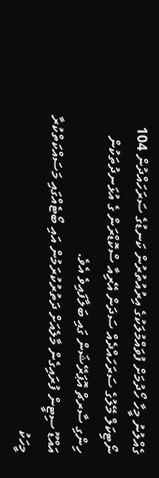ގެއްލުނު މީހާ ހޯދުމަށް ފުވައްމުލަކުގެ އިރުއުތުރުން ކަނޑުގެ ސަރަހައްދުން 104 ނޯޓިކަލް މޭލުގެ ސަރަހައްދެއް ސަދަން އޭރިއާ ސްކޮޑްރަން ގެ އުޅަނދުތަކުން ހިންގި ސާރޗް އޮޕަރޭޝަން ގައި ބަލާފައިވެ އެވެ.
އައްޑޫ ސިޓީން ފުރައިގެން މާލެއަށް ދަތުރުކުރަމުން އައި ބޯޓެއްގައި މަސައްކަތްކުރާ މީހަކު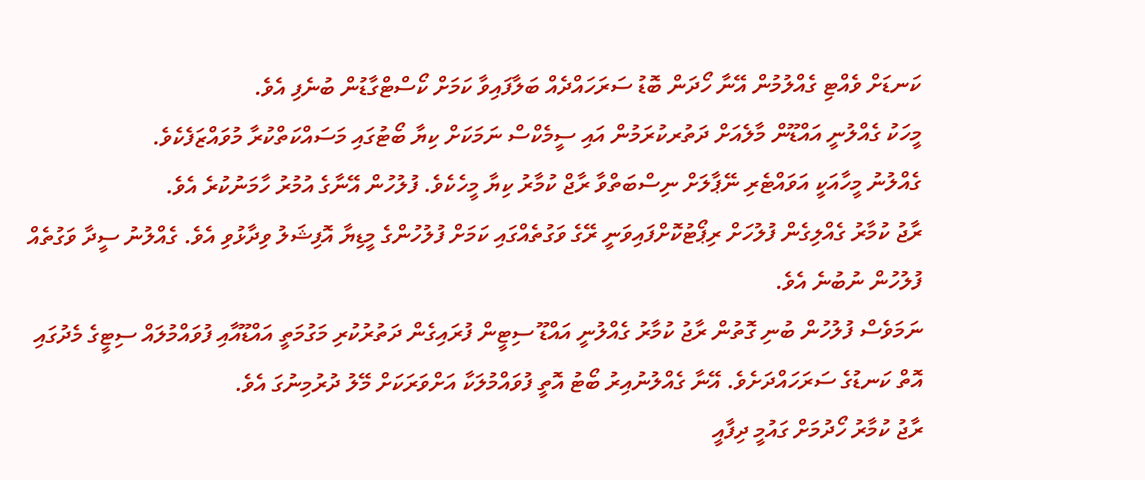ކަނޑަށް ވެއްޓި ގެއްލުމުން އޭނާ ހޯދަން ބޮޑު ސަރަހައްދެއް ބަލާފައިވާ ކަމަށް ކޯސްޓްގާޑުން ބުނެފި އެވެ.
މީހަކު ގެއްލުނީ އައްޑޫން މާލެއަށް ދަތުރކުރަމުން އައި ސީމެކްސް ނަމަކަށް ކިޔާ ބޯޓުގައި މަސައްކަތްކުރާ މުވައްޒަފެކެވެ.
ގެއްލުނު މީހާއަކީ އަވައްޓެރި ނޭޕާލަށް ނިސްބަތްވާ ރާޖް ކުމާރު ކިޔާ މީހެކެވެ. ފުލުހުން އޭނާގެ އުމުރު ހާމަނުކުރެ އެވެ.
ރާޖު ކުމާރު ގެއްލިގެން ފުލުހަށް ރިޕޯޓުކޮށްފައިވަނީ ރޭގެ ވަގުތެއްގައި ކަމަށް ފުލުހުންގެ މީޑިޔާ އޮފިޝަލު ވިދާޅުވި އެވެ. ގެއްލުނު ސީދާ ވަގުތެއް ފުލުހުން ނުބުނެ އެވެ.
ނަމަވެސް ފުލުހުން ބުނި ގޮތުން ރާޖު ކުމާރު ގެއްލުނީ އައްޑޫ ސިޓީން ފުރައިގެން ދަތުރުކުރި މަގުމަތީ އައްޑޫއާއި ފުވައްމުލައް ސިޓީގެ މެދުގައި އޮތް ކަނޑުގެ ސަރަހައްދަށެވެ. އޭނާ ގެއްލުނުއިރު ބޯޓު އޮތީ ފުވައްމުލަކާ އަށްވަރަކަށް މޭލު ދުރުމިނުގަ އެވެ.
ރާޖު ކުމާރު ހޯދުމަށް ގައުމީ ދިފާއީ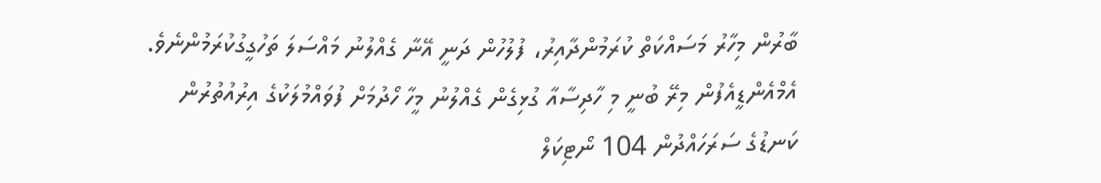ބާރުން މިހާރު މަސައްކަތް ކުރަމުންދާއިރު، ފުލުހުން ދަނީ އޭނާ ގެއްލުނު މައްސަލަ ތަހުގީގުކުރަމުންނެވެ.
އެމްއެންޑީއެފުން މިރޭ ބުނީ މި ހާދިސާއާ ގުޅިގެން ގެއްލުނު މީހާ ހޯދުމަށް ފުވައްމުލަކުގެ އިރުއުތުރުން ކަނޑުގެ ސަރަހައްދުން 104 ނޯޓިކަލް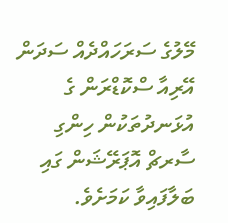މޭލުގެ ސަރަހައްދެއް ސަދަން އޭރިއާ ސްކޮޑްރަން ގެ އުޅަނދުތަކުން ހިންގި ސާރޗް އޮޕަރޭޝަން ގައި ބަލާފައިވާ ކަމަށެވެ.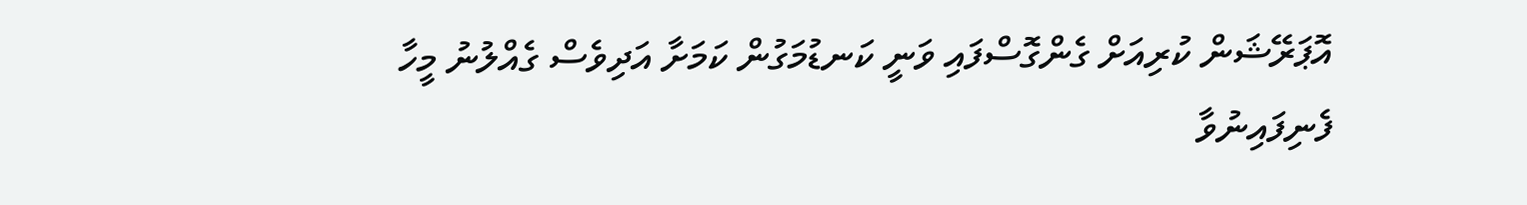އޮޕަރޭޝަން ކުރިއަށް ގެންގޮސްފައި ވަނީ ކަނޑުމަގުން ކަމަށާ އަދިވެސް ގެއްލުނު މީހާ ފެނިފައިނުވާ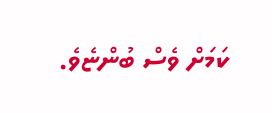ކަމަށް ވެސް ބުންޏެވެ.